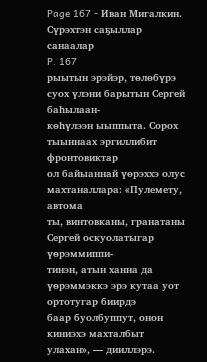Page 167 - Иван Мигалкин. Сүрэхтэн саҕыллар санаалар
P. 167
рыытын эрэйэр, төлөбүрэ суох үлэни барытын Сергей баһылаан-
көһүлээн ыыппыта. Сорох тыыннаах эргиллибит фронтовиктар
ол байыаннай үөрэххэ олус махтаналлара: «Пулемету, автома
ты, винтовканы, гранатаны Сергей оскуолатыгар үөрэммиппи-
тинэн, атын ханна да үөрэммэккэ эрэ кутаа уот ортотугар биирдэ
баар буолбуппут, онон киниэхэ махталбыт улахан», — дииллэрэ.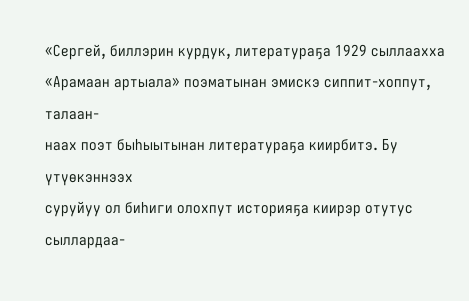«Сергей, биллэрин курдук, литератураҕа 1929 сыллаахха
«Арамаан артыала» поэматынан эмискэ сиппит-хоппут, талаан-
наах поэт быһыытынан литератураҕа киирбитэ. Бу үтүөкэннээх
суруйуу ол биһиги олохпут историяҕа киирэр отутус сыллардаа-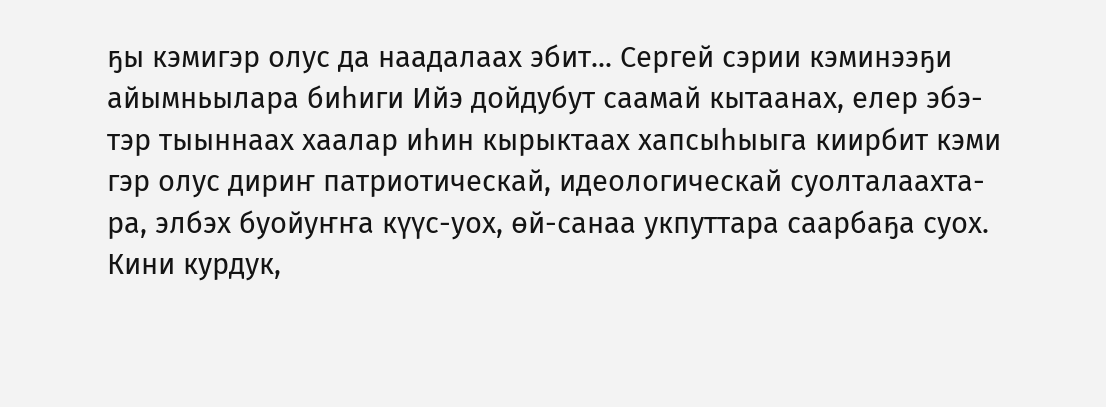ҕы кэмигэр олус да наадалаах эбит... Сергей сэрии кэминээҕи
айымньылара биһиги Ийэ дойдубут саамай кытаанах, елер эбэ-
тэр тыыннаах хаалар иһин кырыктаах хапсыһыыга киирбит кэми
гэр олус дириҥ патриотическай, идеологическай суолталаахта-
ра, элбэх буойуҥҥа күүс-уох, өй-санаа укпуттара саарбаҕа суох.
Кини курдук,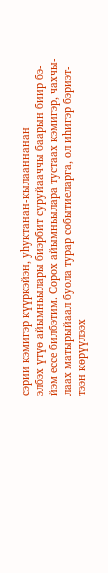сэрии кэмигэр күүркэйэн, уһуктанан-кылааннанан
элбэх үтүө айымньылары биэрбит суруйааччы баарын биир бэ-
йэм ессе билбэтим. Сорох айымньылара тустаах кэмигэр, чахчы-
лаах матырыйаал буола турар событиеларга, ол иһигэр бэриэт-
тээн көрүүлээх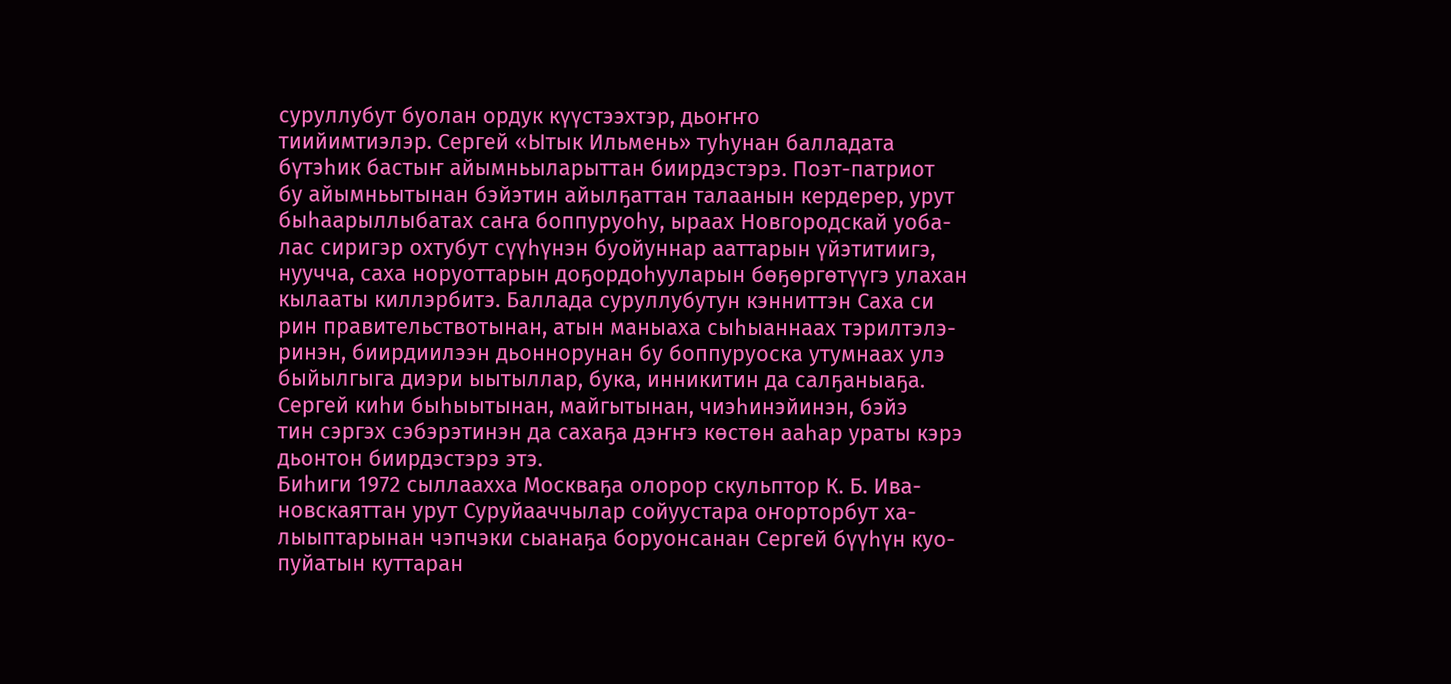суруллубут буолан ордук күүстээхтэр, дьоҥҥо
тиийимтиэлэр. Сергей «Ытык Ильмень» туһунан балладата
бүтэһик бастыҥ айымньыларыттан биирдэстэрэ. Поэт-патриот
бу айымньытынан бэйэтин айылҕаттан талаанын кердерер, урут
быһаарыллыбатах саҥа боппуруоһу, ыраах Новгородскай уоба-
лас сиригэр охтубут сүүһүнэн буойуннар ааттарын үйэтитиигэ,
нуучча, саха норуоттарын доҕордоһууларын бөҕөргөтүүгэ улахан
кылааты киллэрбитэ. Баллада суруллубутун кэнниттэн Саха си
рин правительствотынан, атын маныаха сыһыаннаах тэрилтэлэ-
ринэн, биирдиилээн дьоннорунан бу боппуруоска утумнаах улэ
быйылгыга диэри ыытыллар, бука, инникитин да салҕаныаҕа.
Сергей киһи быһыытынан, майгытынан, чиэһинэйинэн, бэйэ
тин сэргэх сэбэрэтинэн да сахаҕа дэҥҥэ көстөн ааһар ураты кэрэ
дьонтон биирдэстэрэ этэ.
Биһиги 1972 сыллаахха Москваҕа олорор скульптор К. Б. Ива-
новскаяттан урут Суруйааччылар сойуустара оҥорторбут ха-
лыыптарынан чэпчэки сыанаҕа боруонсанан Сергей бүүһүн куо-
пуйатын куттаран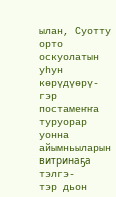ылан, Суотту орто оскуолатын уһун көрүдүөрү-
гэр постамеҥҥа туруорар уонна айымньыларын витринаҕа тэлгэ-
тэр дьон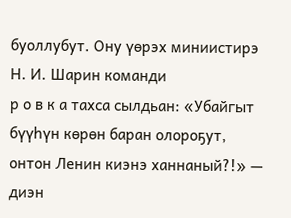буоллубут. Ону үөрэх миниистирэ Н. И. Шарин команди
р о в к а тахса сылдьан: «Убайгыт бүүһүн көрөн баран олороҕут,
онтон Ленин киэнэ ханнаный?!» — диэн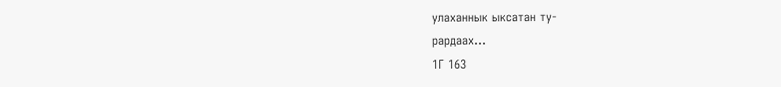улаханнык ыксатан ту-
рардаах...
1Г 163